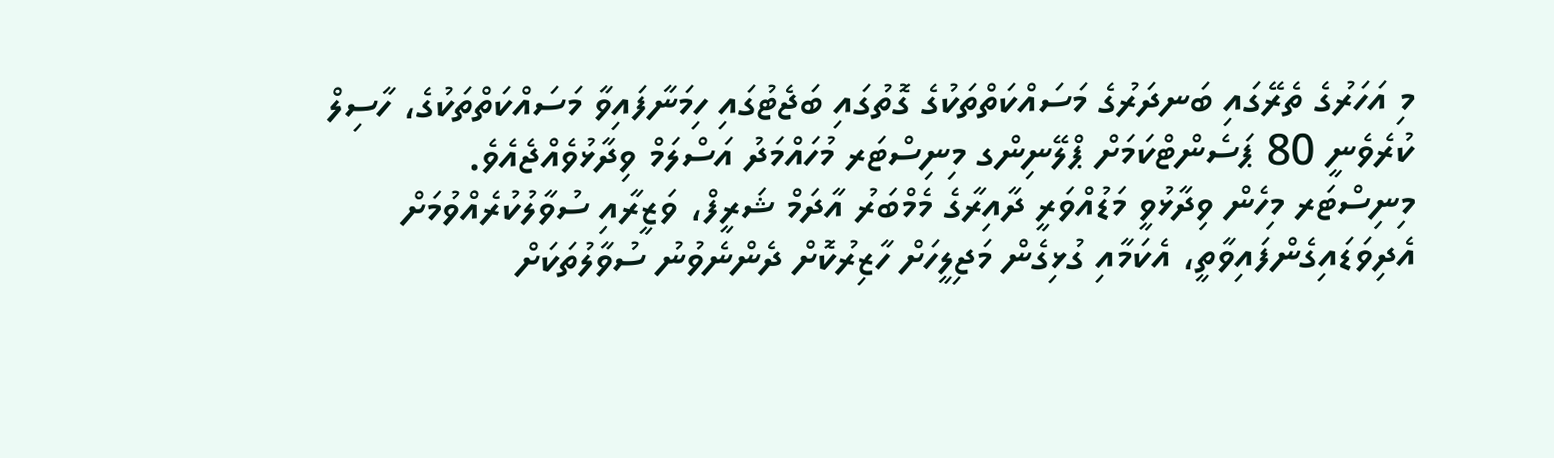މި އަހަރުގެ ތެރޭގައި ބަނދަރުގެ މަސައްކަތްތަކުގެ ގޮތުގައި ބަޖެޓުގައި ހިމަނާފައިވާ މަސައްކަތްތަކުގެ، ހާސިލް ކުރެވެނީ 80 ޕަސެންޓްކަމަށް ޕްލޭނިންގ މިނިސްޓަރ މުހައްމަދު އަސްލަމް ވިދާޅުވެއްޖެއެވެ.
މިނިސްޓަރ މިހެން ވިދާޅުވީ މަޑުއްވަރީ ދާއިރާގެ މެމްބަރު އާދަމް ޝަރީފް، ވަޒީރާއި ސުވާލުކުރެއްވުމަށް އެދިވަޑައިގެންފައިވާތީ، އެކަމާއި ގުޅިގެން މަޖިލީހަށް ހާޒިރުކޮށް ދެންނެވުނު ސުވާލުތަކަށް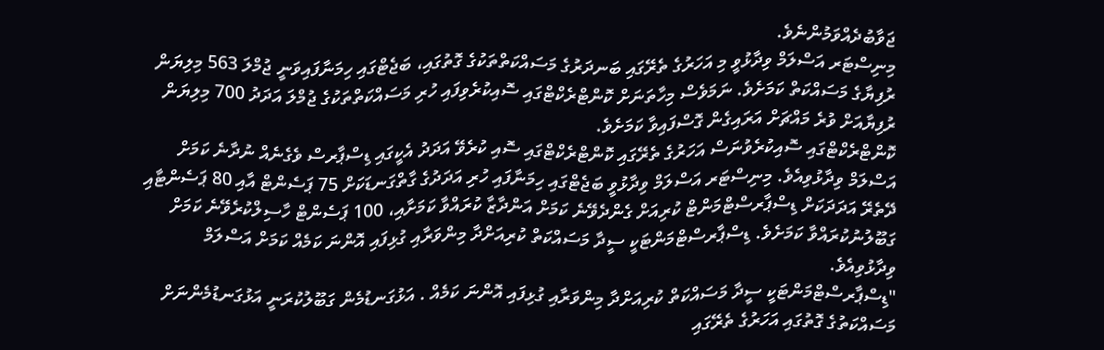ޖަވާބުދެއްވަމުންނެވެ.
މިނިސްޓަރ އަސްލަމް ވިދާޅުވީ މި އަހަރުގެ ތެރޭގައި ބަނދަރުގެ މަސައްކަތްތަކުގެ ގޮތުގައި، ބަޖެޓްގައި ހިމަނާފައިވަނީ ޖުމްލަ 563 މިލިޔަން ރުފިޔާގެ މަސައްކަތް ކަމަށެވެ. ނަމަވެސް މިހާތަނަށް ކޮންޓްރެކްޓްގައި ސޮއިކުރެވިފައި ހުރި މަސައްކަތްތަކުގެ ޖުމްލަ އަދަދު 700 މިލިޔަން ރުފިޔާއަށް ވުރެ މައްޗަށް އަރައިގެން ގޮސްފައިވާ ކަމަށެވެ.
ކޮންޓްރެކްޓްގައި ސޮއިކުރެވުނަސް އަހަރުގެ ތެރޭގައި ކޮންޓްރެކްޓްގައި ސޮއި ކުރެވޭ އަދަދު އެކީގައި ޑިސްޕާރސް ވެގެނެއް ނުދާނެ ކަމަށް އަސްލަމް ވިދާޅުވިއެވެ. މިނިސްޓަރ އަސްލަމް ވިދާޅުވީ ބަޖެޓްގައި ހިމަނާފައި ހުރި އަދަދުގެ ގާތްގަނޑަކަށް 75 ޕަސެންޓް އާއި 80 ޕަސެންޓާއި ދޭތެރޭ އަދަދަކަށް ޑިސްޕާރސްޓްމަންޓް ކުރިއަށް ގެންދެވޭނެ ކަމަށް އަންދާޒާ ކުރައްވާ ކަމަށާއި، 100 ޕަސެންޓް ހާސިލްކުރެވޭނެ ކަމަށް ގަބޫލުނުކުރައްވާ ކަމަށެވެ. ޑިސްޕާރސްޓްމަންޓަކީ ސީދާ މަސައްކަތް ކުރިއަށްދާ މިންވަރާއި ގުޅިފައި އޮންނަ ކަމެއް ކަމަށް އަސްލަމް ވިދާޅުވިއެވެ.
"ޑިސްޕާރސްޓްމަންޓަކީ ސީދާ މަސައްކަތް ކުރިއަށްދާ މިންވަރާއި ގުޅިފައި އޮންނަ ކަމެއް . އަޅުގަނޑުމެން ގަބޫލުކުރަނީ އަޅުގަނޑުމެންނަށް މަސައްކަތުގެ ގޮތުގައި އަހަރުގެ ތެރޭގައި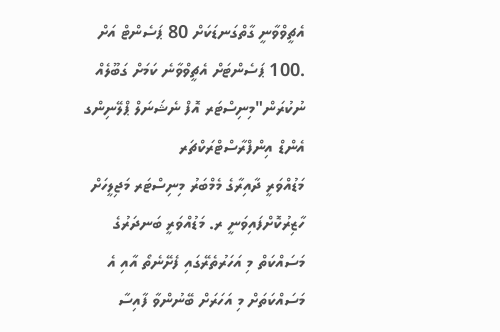އެޗީވްވާނީ ގާތްގަނޑަކަށް 80 ޕަސެންޓް އަށް .100 ޕަސެންޓަށް އެޗީވްވާނެ ކަމަށް ގަބޫލެއް ނުކުރަން"މިނިސްޓަރ އޮފް ނެޝަނަލް ޕްލޭނިންގ އެންޑް އިންފްރާސްޓްރަކްޗަރ
މަޑުއްވަރީ ދާއިރާގެ މެމްބަރު މިނިސްޓަރ މަޖިލީހަށް ހާޒިރުކޮށްފައިވަނީ ރ. މަޑުއްވަރީ ބަނދަރުގެ މަސައްކަތް މި އަހަރުތެރޭގައި ފެށޭނެތޯ އާއި އެ މަސައްކަތަށް މި އަހަރަށް ބޭނުންވާ ފާއިސާ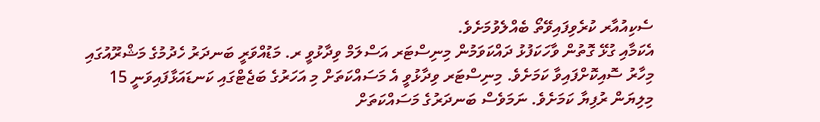ސެކިއުއާރ ކުރެވިފައިވޭތޯ ބެއްލެވުމަށެވެ.
އެކަމާއި ގުޅޭ ގޮތުން ވާހަކަފުޅު ދައްކަވަމުން މިނިސްޓަރ އަސްލަމް ވިދާޅުވީ ރ. މަޑުއްވަރީ ބަނދަރު ހެދުމުގެ މަޝްރޫއުގައި މިހާރު ސޮއިކޮށްފައިވާ ކަމަށެވެ. މިނިސްޓަރ ވިދާޅުވީ އެ މަސައްކަތަށް މި އަހަރުގެ ބަޖެޓްގައި ކަނޑައަޅާފައިވަނީ 15 މިލިޔަން ރުފިޔާ ކަމަށެވެ. ނަމަވެސް ބަނދަރުގެ މަސައްކަތަށް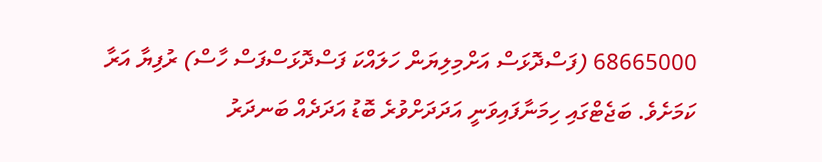68665000 (ފަސްދޮޅަސް އަށްމިލިޔަން ހަލައްކަ ފަސްދޮޅަސްފަސް ހާސް) ރުފިޔާ އަރާ ކަމަށެވެ. ބަޖެޓްގައި ހިމަނާފައިވަނީ އަދަދަށްވުރެ ބޮޑު އަދަދެއް ބަނދަރު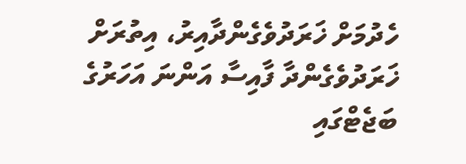ހެދުމަށް ޚަރަދުވެގެންދާއިރު، އިތުރަށް ޚަރަދުވެގެންދާ ފާއިސާ އަންނަ އަހަރުގެ ބަޖެޓްގައި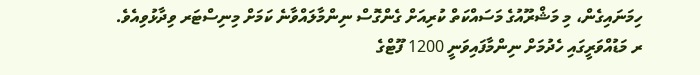ހިމަނައިގެން، މި މަޝްރޫއުގެ މަސައްކަތް ކުރިއަށް ގެންގޮސް ނިންމާލައްވާނެ ކަމަށް މިނިސްޓަރ ވިދާޅުވިއެވެ.
ރ މަޑުއްވަރީގައި ހެދުމަށް ނިންމާފައިވަނީ 1200 ފޫޓްގެ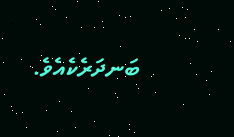ބަނދަރެކެއެވެ.